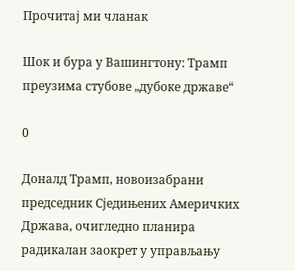Прочитај ми чланак

Шок и бура у Вашингтону: Трамп преузима стубове „дубоке државе“

0

Доналд Трамп, новоизабрани председник Сједињених Америчких Држава, очигледно планира радикалан заокрет у управљању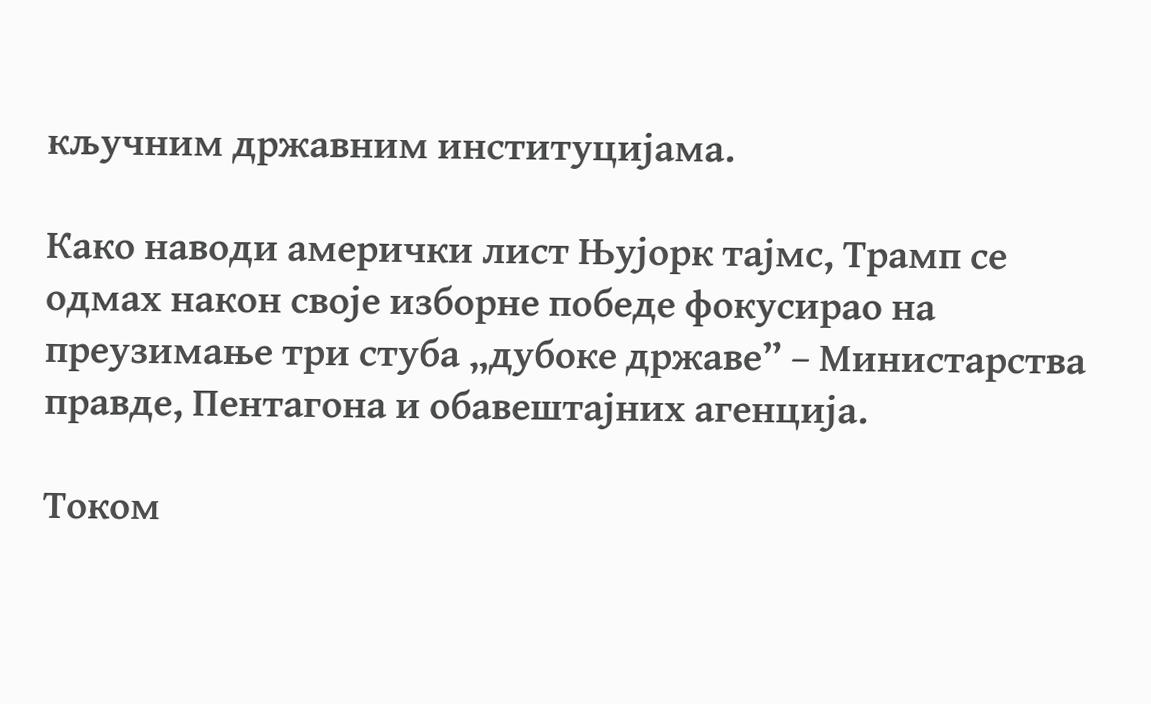кључним државним институцијама.

Како наводи амерички лист Њујорк тајмс, Трамп се одмах након своје изборне победе фокусирао на преузимање три стуба „дубоке државе” – Министарства правде, Пентагона и обавештајних агенција.

Током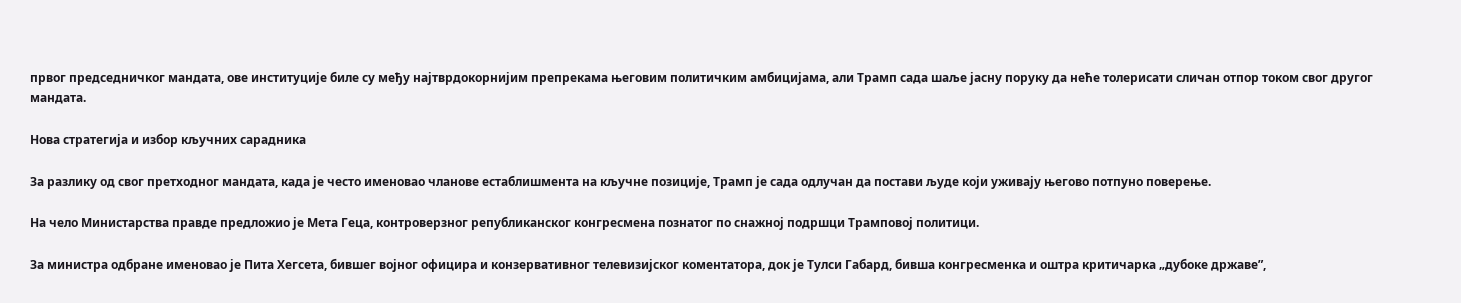првог председничког мандата, ове институције биле су међу најтврдокорнијим препрекама његовим политичким амбицијама, али Трамп сада шаље јасну поруку да неће толерисати сличан отпор током свог другог мандата.

Нова стратегија и избор кључних сарадника

За разлику од свог претходног мандата, када је често именовао чланове естаблишмента на кључне позиције, Трамп је сада одлучан да постави људе који уживају његово потпуно поверење.

На чело Министарства правде предложио је Мета Геца, контроверзног републиканског конгресмена познатог по снажној подршци Трамповој политици.

За министра одбране именовао је Пита Хегсета, бившег војног официра и конзервативног телевизијског коментатора, док је Тулси Габард, бивша конгресменка и оштра критичарка „дубоке државе”,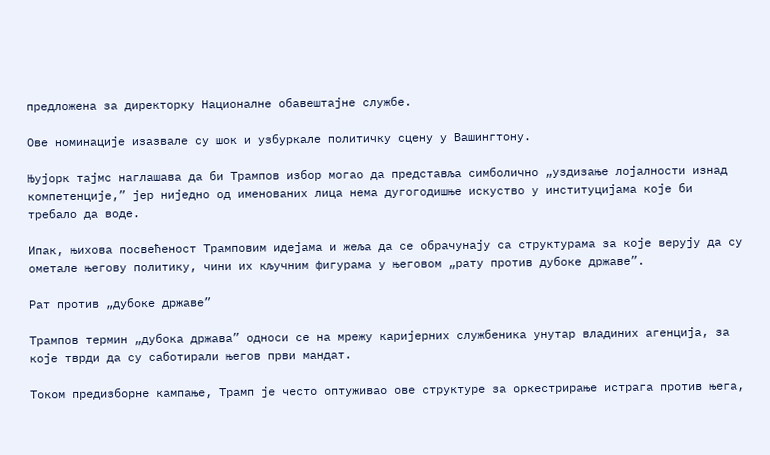предложена за директорку Националне обавештајне службе.

Ове номинације изазвале су шок и узбуркале политичку сцену у Вашингтону.

Њујорк тајмс наглашава да би Трампов избор могао да представља симболично „уздизање лојалности изнад компетенције,” јер ниједно од именованих лица нема дугогодишње искуство у институцијама које би требало да воде.

Ипак, њихова посвећеност Трамповим идејама и жеља да се обрачунају са структурама за које верују да су ометале његову политику, чини их кључним фигурама у његовом „рату против дубоке државе”.

Рат против „дубоке државе”

Трампов термин „дубока држава” односи се на мрежу каријерних службеника унутар владиних агенција, за које тврди да су саботирали његов први мандат.

Током предизборне кампање, Трамп је често оптуживао ове структуре за оркестрирање истрага против њега,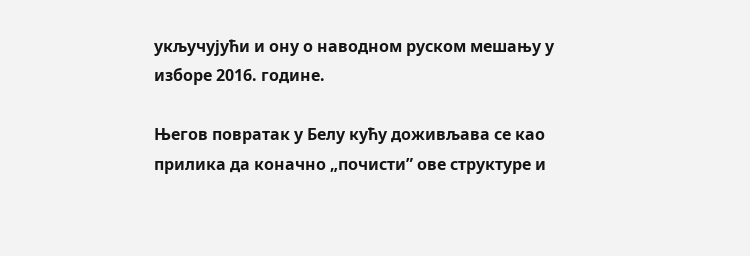укључујући и ону о наводном руском мешању у изборе 2016. године.

Његов повратак у Белу кућу доживљава се као прилика да коначно „почисти” ове структуре и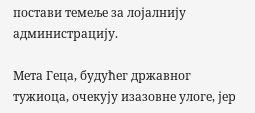постави темеље за лојалнију администрацију.

Мета Геца, будућег државног тужиоца, очекују изазовне улоге, јер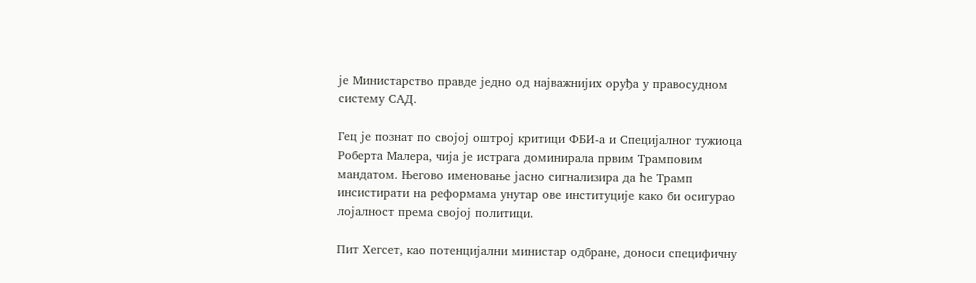је Министарство правде једно од најважнијих оруђа у правосудном систему САД.

Гец је познат по својој оштрој критици ФБИ-а и Специјалног тужиоца Роберта Малера, чија је истрага доминирала првим Трамповим мандатом. Његово именовање јасно сигнализира да ће Трамп инсистирати на реформама унутар ове институције како би осигурао лојалност према својој политици.

Пит Хегсет, као потенцијални министар одбране, доноси специфичну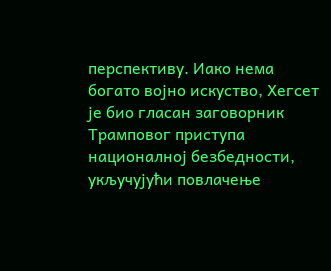перспективу. Иако нема богато војно искуство, Хегсет је био гласан заговорник Трамповог приступа националној безбедности, укључујући повлачење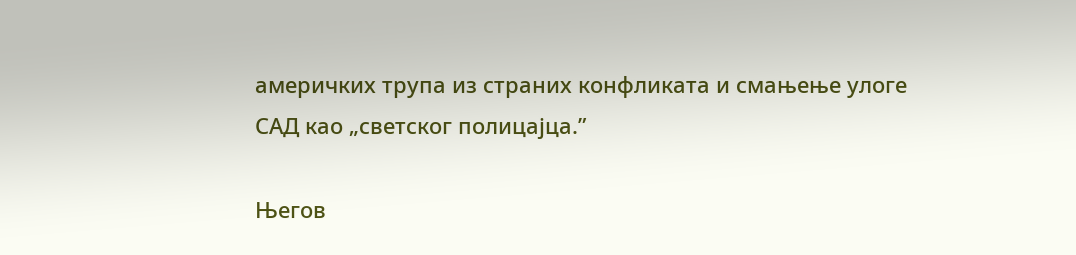америчких трупа из страних конфликата и смањење улоге САД као „светског полицајца.”

Његов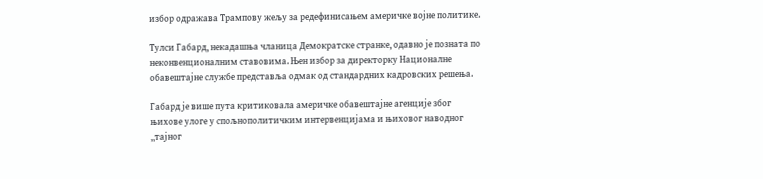избор одражава Трампову жељу за редефинисањем америчке војне политике.

Тулси Габард, некадашња чланица Демократске странке, одавно је позната по неконвенционалним ставовима. Њен избор за директорку Националне обавештајне службе представља одмак од стандардних кадровских решења.

Габард је више пута критиковала америчке обавештајне агенције због њихове улоге у спољнополитичким интервенцијама и њиховог наводног „тајног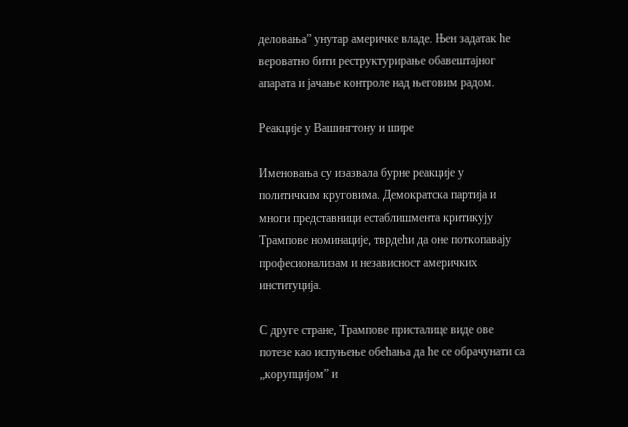деловања” унутар америчке владе. Њен задатак ће вероватно бити реструктурирање обавештајног апарата и јачање контроле над његовим радом.

Реакције у Вашингтону и шире

Именовања су изазвала бурне реакције у политичким круговима. Демократска партија и многи представници естаблишмента критикују Трампове номинације, тврдећи да оне поткопавају професионализам и независност америчких институција.

С друге стране, Трампове присталице виде ове потезе као испуњење обећања да ће се обрачунати са „корупцијом” и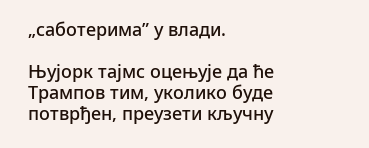„саботерима” у влади.

Њујорк тајмс оцењује да ће Трампов тим, уколико буде потврђен, преузети кључну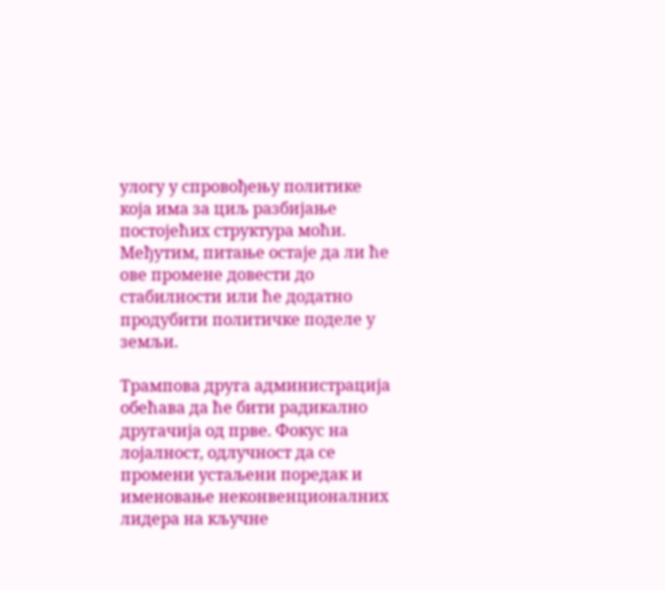улогу у спровођењу политике која има за циљ разбијање постојећих структура моћи. Међутим, питање остаје да ли ће ове промене довести до стабилности или ће додатно продубити политичке поделе у земљи.

Трампова друга администрација обећава да ће бити радикално другачија од прве. Фокус на лојалност, одлучност да се промени устаљени поредак и именовање неконвенционалних лидера на кључне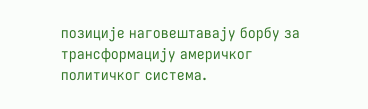позиције наговештавају борбу за трансформацију америчког политичког система.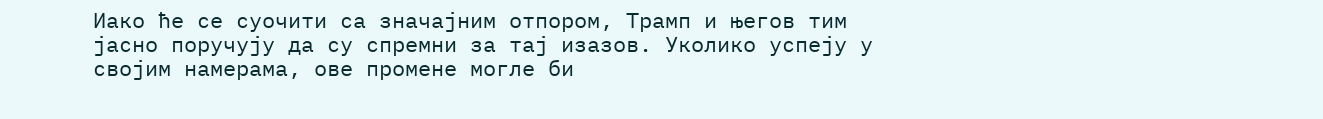Иако ће се суочити са значајним отпором, Трамп и његов тим јасно поручују да су спремни за тај изазов. Уколико успеју у својим намерама, ове промене могле би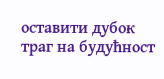оставити дубок траг на будућност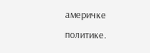америчке политике.